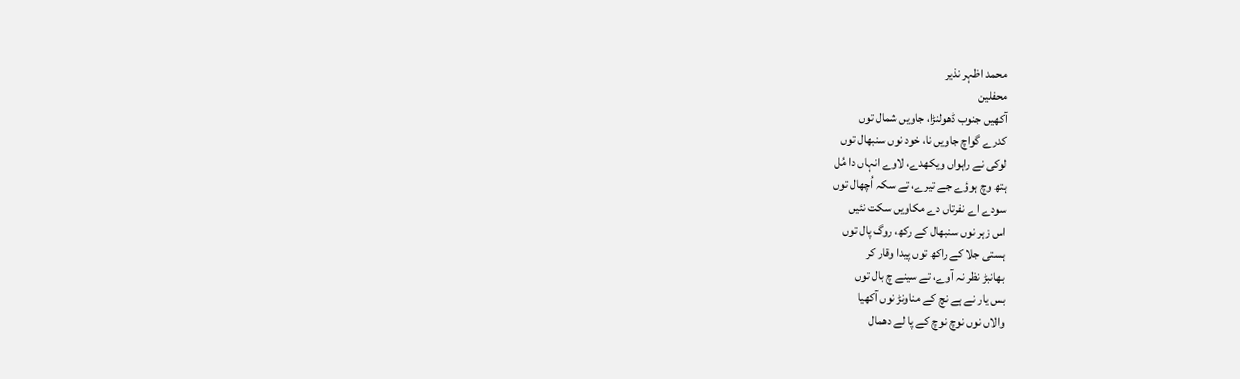محمد اظہر نذیر
محفلین
آکھیں جنوب ڈھولنڑا، جاویں شمال توں
کدرے گواچ جاویں نا، خود نوں سنبھال توں
لوکی نے راہواں ویکھدے، لاوے انہاں دا مُل
ہتھ وچ ہوؤے جے تیرے، تے سکہ اُچھال توں
سودے اے نفرتاں دے مکاویں سکت نئیں
اس زہر نوں سنبھال کے رکھ، روگ پال توں
ہستی جلا کے راکھ توں پیدا وقار کر
بھانبڑ نظر نہ آوے، تے سینے چ بال توں
بس یار نے ہے نچ کے مناونڑ نوں آکھیا
والاں نوں نوچ نوچ کے پا لے دھمال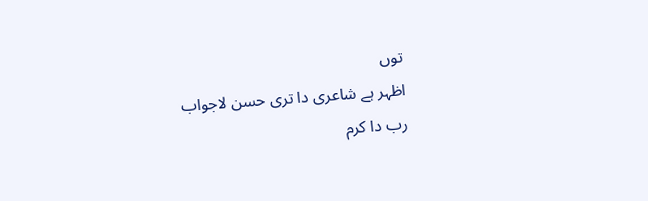توں
اظہر ہے شاعری دا تری حسن لاجواب
رب دا کرم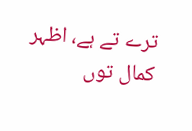ترے تے ہے، اظہر کمال توں